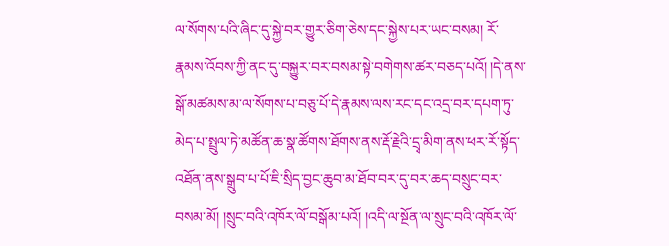ལ་སོགས་པའི་ཞིང་དུ་སྐྱེ་བར་གྱུར་ཅིག་ཅེས་དང་སྐྱེས་པར་ཡང་བསམ། རོ་རྣམས་འོབས་ཀྱི་ནང་དུ་བསྐྱུར་བར་བསམ་སྟེ་བགེགས་ཚར་བཅད་པའོ། །དེ་ནས་སྒོ་མཚམས་མ་ལ་སོགས་པ་བཅུ་པོ་དེ་རྣམས་ལས་རང་དང་འདྲ་བར་དཔག་ཏུ་མེད་པ་སྤྲུལ་ཏེ་མཚོན་ཆ་སྣ་ཚོགས་ཐོགས་ནས་རྡོ་རྗེའི་དྲྭ་མིག་ནས་ཕར་རོ་སྟོད་འཐོན་ནས་སྒྲུབ་པ་པོ་ཇི་སྲིད་བྱང་ཆུབ་མ་ཐོབ་བར་དུ་བར་ཆད་བསྲུང་བར་བསམ་མོ། །སྲུང་བའི་འཁོར་ལོ་བསྒོམ་པའོ། །འདི་ལ་སྔོན་ལ་སྲུང་བའི་འཁོར་ལོ་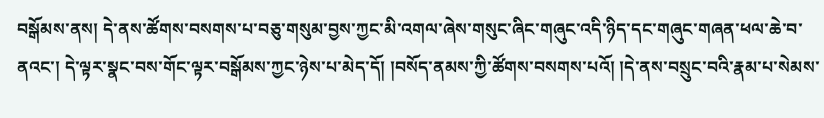བསྒོམས་ནས། དེ་ནས་ཚོགས་བསགས་པ་བཅུ་གསུམ་བྱས་ཀྱང་མི་འགལ་ཞེས་གསུང་ཞིང་གཞུང་འདི་ཉིད་དང་གཞུང་གཞན་ཕལ་ཆེ་བ་ནའང་། དེ་ལྟར་སྣང་བས་གོང་ལྟར་བསྒོམས་ཀྱང་ཉེས་པ་མེད་དོ། །བསོད་ནམས་ཀྱི་ཚོགས་བསགས་པའོ། །དེ་ནས་བསྲུང་བའི་རྣམ་པ་སེམས་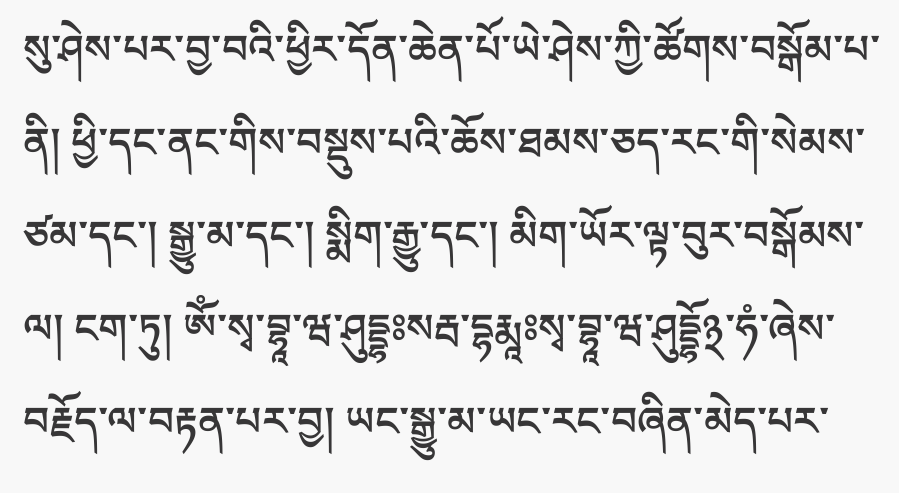སུ་ཤེས་པར་བྱ་བའི་ཕྱིར་དོན་ཆེན་པོ་ཡེ་ཤེས་ཀྱི་ཚོགས་བསྒོམ་པ་ནི། ཕྱི་དང་ནང་གིས་བསྡུས་པའི་ཆོས་ཐམས་ཅད་རང་གི་སེམས་ཙམ་དང་། སྒྱུ་མ་དང་། སྨིག་རྒྱུ་དང་། མིག་ཡོར་ལྟ་བུར་བསྒོམས་ལ། ངག་ཏུ། ཨོཾ་སྭ་བྷཱ་ཝ་ཤུདྡྷཿསརྦ་དྷརྨཱཿསྭ་བྷཱ་ཝ་ཤུདྡྷོ྅་ཧཾ་ཞེས་བརྗོད་ལ་བརྟན་པར་བྱ། ཡང་སྒྱུ་མ་ཡང་རང་བཞིན་མེད་པར་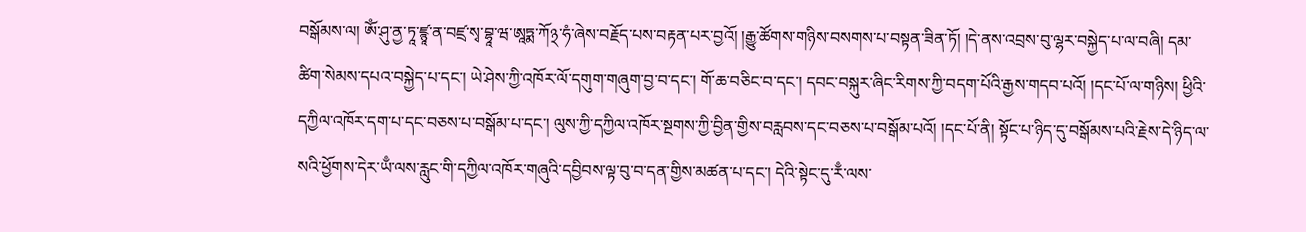བསྒོམས་ལ། ཨོཾ་ཤུ་ནྱ་ཏཱ་ཛྙཱ་ན་བཛྲ་སྭ་བྷཱ་ཝ་ཨཱཏྨ་ཀོ྅་ཧཾ་ཞེས་བརྗོད་པས་བརྟན་པར་བྱའོ། །རྒྱུ་ཚོགས་གཉིས་བསགས་པ་བསྟན་ཟིན་ཏོ། །དེ་ནས་འབྲས་བུ་ལྷར་བསྐྱེད་པ་ལ་བཞི། དམ་ཚིག་སེམས་དཔའ་བསྐྱེད་པ་དང་། ཡེ་ཤེས་ཀྱི་འཁོར་ལོ་དགུག་གཞུག་བྱ་བ་དང་། གོ་ཆ་བཅིང་བ་དང་། དབང་བསྐུར་ཞིང་རིགས་ཀྱི་བདག་པོའི་རྒྱས་གདབ་པའོ། །དང་པོ་ལ་གཉིས། ཕྱིའི་དཀྱིལ་འཁོར་དག་པ་དང་བཅས་པ་བསྒོམ་པ་དང་། ལུས་ཀྱི་དཀྱིལ་འཁོར་སྔགས་ཀྱི་བྱིན་གྱིས་བརླབས་དང་བཅས་པ་བསྒོམ་པའོ། །དང་པོ་ནི། སྟོང་པ་ཉིད་དུ་བསྒོམས་པའི་རྗེས་དེ་ཉིད་ལ་སའི་ཕྱོགས་དེར་ཡྃ་ལས་རླུང་གི་དཀྱིལ་འཁོར་གཞུའི་དབྱིབས་ལྟ་བུ་བ་དན་གྱིས་མཚན་པ་དང་། དེའི་སྟེང་དུ་རྃ་ལས་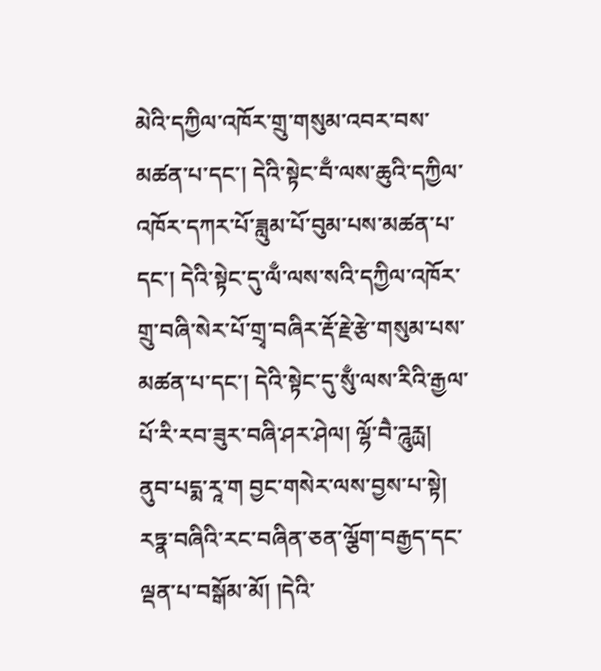མེའི་དཀྱིལ་འཁོར་གྲུ་གསུམ་འབར་བས་མཚན་པ་དང་། དེའི་སྟེང་བྃ་ལས་ཆུའི་དཀྱིལ་འཁོར་དཀར་པོ་ཟླུམ་པོ་བུམ་པས་མཚན་པ་དང་། དེའི་སྟེང་དུ་ལྃ་ལས་སའི་དཀྱིལ་འཁོར་གྲུ་བཞི་སེར་པོ་གྲྭ་བཞིར་རྡོ་རྗེ་རྩེ་གསུམ་པས་མཚན་པ་དང་། དེའི་སྟེང་དུ་སུྃ་ལས་རིའི་རྒྱལ་པོ་རི་རབ་ཟུར་བཞི་ཤར་ཤེལ། ལྷོ་བཻ་ཌཱུརྻ། ནུབ་པདྨ་རཱ་ག བྱང་གསེར་ལས་བྱས་པ་སྟེ། རཏྣ་བཞིའི་རང་བཞིན་ཅན་ལྕོག་བརྒྱད་དང་ལྡན་པ་བསྒོམ་མོ། །དེའི་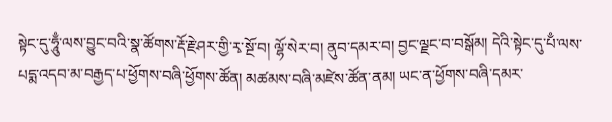སྟེང་དུ་ཧཱུྃ་ལས་བྱུང་བའི་སྣ་ཚོགས་རྡོ་རྗེ་ཤར་གྱི་རྭ་སྔོ་བ། ལྷོ་སེར་བ། ནུབ་དམར་བ། བྱང་ལྗང་བ་བསྒོམ། དེའི་སྟེང་དུ་པྃ་ལས་པདྨ་འདབ་མ་བརྒྱད་པ་ཕྱོགས་བཞི་ཕྱོགས་ཚོན། མཚམས་བཞི་མཛེས་ཚོན་ནམ། ཡང་ན་ཕྱོགས་བཞི་དམར་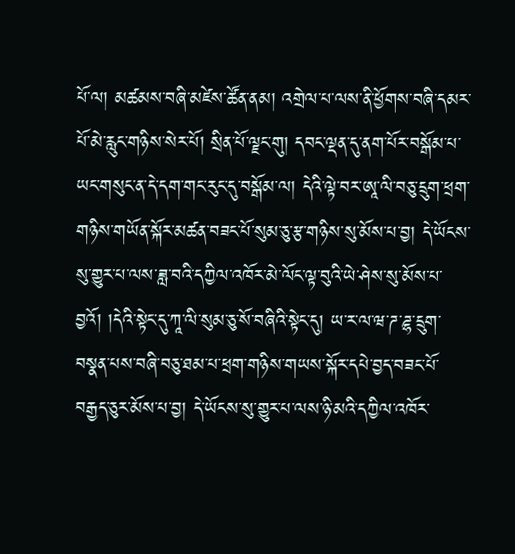པོ་ལ། མཚམས་བཞི་མཛེས་ཚོན་ནམ། འགྲེལ་པ་ལས་ནི་ཕྱོགས་བཞི་དམར་པོ་མེ་རླུང་གཉིས་སེར་པོ། སྲིན་པོ་ལྗང་གུ། དབང་ལྡན་དུ་ནག་པོར་བསྒོམ་པ་ཡང་གསུང་ན་དེ་དག་གང་རུང་དུ་བསྒོམ་ལ། དེའི་ལྟེ་བར་ཨཱ་ལི་བཅུ་དྲུག་ཕྲག་གཉིས་གཡོན་སྐོར་མཚན་བཟང་པོ་སུམ་ཅུ་རྩ་གཉིས་སུ་མོས་པ་བྱ། དེ་ཡོངས་སུ་གྱུར་པ་ལས་ཟླ་བའི་དཀྱིལ་འཁོར་མེ་ལོང་ལྟ་བུའི་ཡེ་ཤེས་སུ་མོས་པ་བྱའོ། །དེའི་སྟེང་དུ་ཀཱ་ལི་སུམ་ཅུ་སོ་བཞིའི་སྟེང་དུ། ཡ་ར་ལ་ཝ་ཌ་ཌྷ་དྲུག་བསྣན་པས་བཞི་བཅུ་ཐམ་པ་ཕྲག་གཉིས་གཡས་སྐོར་དཔེ་བྱད་བཟང་པོ་བརྒྱད་ཅུར་མོས་པ་བྱ། དེ་ཡོངས་སུ་གྱུར་པ་ལས་ཉི་མའི་དཀྱིལ་འཁོར་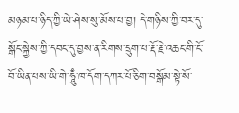མཉམ་པ་ཉིད་ཀྱི་ཡེ་ཤེས་སུ་མོས་པ་བྱ། དེ་གཉིས་ཀྱི་བར་དུ་སྒོང་སྐྱེས་ཀྱི་དབང་དུ་བྱས་ན་རིགས་དྲུག་པ་རྡོ་རྗེ་འཆང་གི་ངོ་བོ་ཡིན་པས་ཡི་གེ་ཧཱུྃ་ཁ་དོག་དཀར་པོ་ཅིག་བསྒོམ་སྟེ་སོ་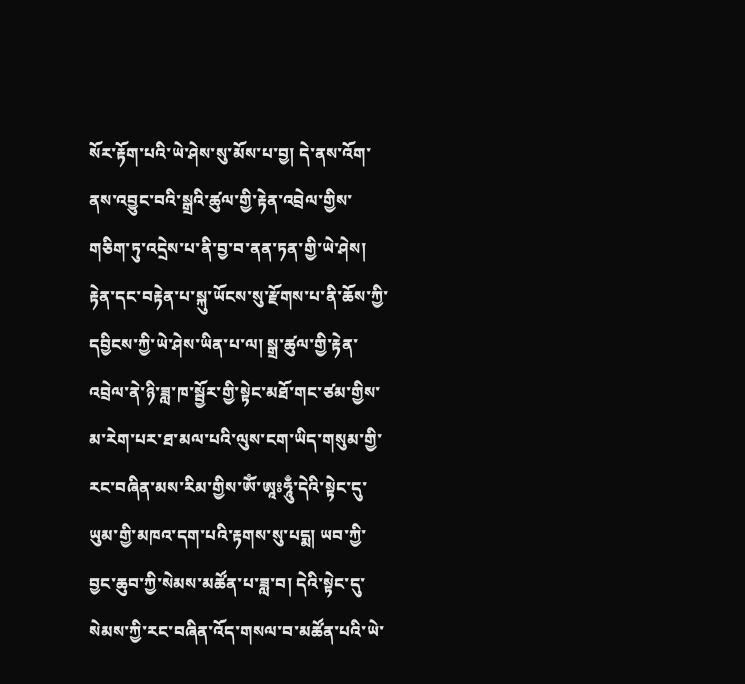སོར་རྟོག་པའི་ཡེ་ཤེས་སུ་མོས་པ་བྱ། དེ་ནས་འོག་ནས་འབྱུང་བའི་སྒྲའི་ཚུལ་གྱི་རྟེན་འབྲེལ་གྱིས་གཅིག་ཏུ་འདྲེས་པ་ནི་བྱ་བ་ནན་ཏན་གྱི་ཡེ་ཤེས། རྟེན་དང་བརྟེན་པ་སྐུ་ཡོངས་སུ་རྫོགས་པ་ནི་ཆོས་ཀྱི་དབྱིངས་ཀྱི་ཡེ་ཤེས་ཡིན་པ་ལ། སྒྲ་ཚུལ་གྱི་རྟེན་འབྲེལ་ནེ་ཉི་ཟླ་ཁ་སྦྱོར་གྱི་སྟེང་མཐོ་གང་ཙམ་གྱིས་མ་རེག་པར་ཐ་མལ་པའི་ལུས་ངག་ཡིད་གསུམ་གྱི་རང་བཞིན་མས་རིམ་གྱིས་ཨོཾ་ཨཱཿཧཱུྃ་དེའི་སྟེང་དུ་ཡུམ་གྱི་མཁའ་དག་པའི་རྟགས་སུ་པདྨ། ཡབ་ཀྱི་བྱང་ཆུབ་ཀྱི་སེམས་མཚོན་པ་ཟླ་བ། དེའི་སྟེང་དུ་སེམས་ཀྱི་རང་བཞིན་འོད་གསལ་བ་མཚོན་པའི་ཡེ་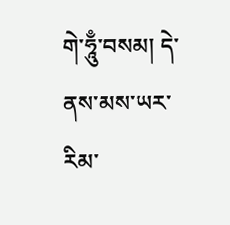གེ་ཧཱུྃ་བསམ། དེ་ནས་མས་ཡར་རིམ་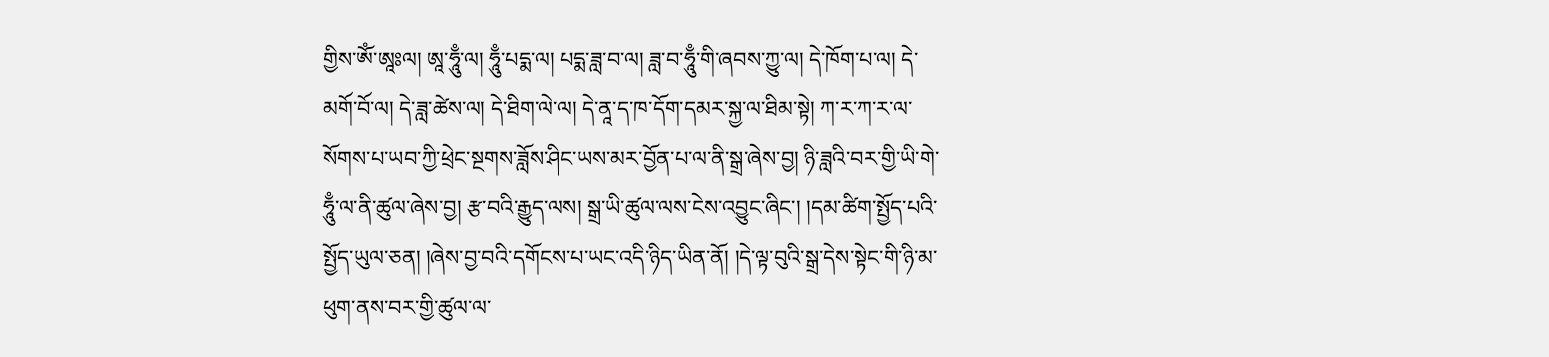གྱིས་ཨོཾ་ཨཱཿལ། ཨཱ་ཧཱུྃ་ལ། ཧཱུྃ་པདྨ་ལ། པདྨ་ཟླ་བ་ལ། ཟླ་བ་ཧཱུྃ་གི་ཞབས་ཀྱུ་ལ། དེ་ཁོག་པ་ལ། དེ་མགོ་བོ་ལ། དེ་ཟླ་ཚེས་ལ། དེ་ཐིག་ལེ་ལ། དེ་ནཱ་ད་ཁ་དོག་དམར་སྐྱ་ལ་ཐིམ་སྟེ། ཀ་ར་ཀ་ར་ལ་སོགས་པ་ཡབ་ཀྱི་ཕྲེང་སྔགས་ཟློས་ཤིང་ཡས་མར་བྱོན་པ་ལ་ནི་སྒྲ་ཞེས་བྱ། ཉི་ཟླའི་བར་གྱི་ཡི་གེ་ཧཱུྃ་ལ་ནི་ཚུལ་ཞེས་བྱ། རྩ་བའི་རྒྱུད་ལས། སྒྲ་ཡི་ཚུལ་ལས་ངེས་འབྱུང་ཞིང་། །དམ་ཚིག་སྤྱོད་པའི་སྤྱོད་ཡུལ་ཅན། །ཞེས་བྱ་བའི་དགོངས་པ་ཡང་འདི་ཉིད་ཡིན་ནོ། །དེ་ལྟ་བུའི་སྒྲ་དེས་སྟེང་གི་ཉི་མ་ཕུག་ནས་བར་གྱི་ཚུལ་ལ་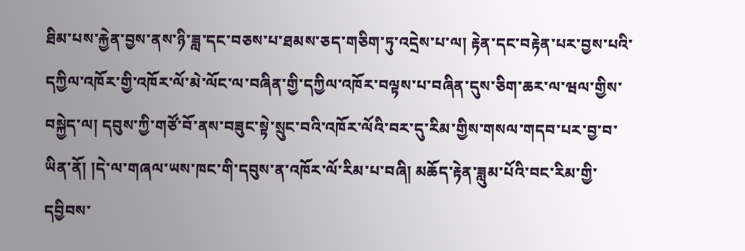ཐིམ་པས་རྐྱེན་བྱས་ནས་ཉི་ཟླ་དང་བཅས་པ་ཐམས་ཅད་གཅིག་ཏུ་འདྲེས་པ་ལ། རྟེན་དང་བརྟེན་པར་བྱས་པའི་དཀྱིལ་འཁོར་གྱི་འཁོར་ལོ་མེ་ལོང་ལ་བཞིན་གྱི་དཀྱིལ་འཁོར་བལྟས་པ་བཞིན་དུས་ཅིག་ཆར་ལ་ཝལ་གྱིས་བསྐྱེད་ལ། དབུས་ཀྱི་གཙོ་བོ་ནས་བཟུང་སྟེ་སྲུང་བའི་འཁོར་ལོའི་བར་དུ་རིམ་གྱིས་གསལ་གདབ་པར་བྱ་བ་ཡིན་ནོ། །དེ་ལ་གཞལ་ཡས་ཁང་གི་དབུས་ན་འཁོར་ལོ་རིམ་པ་བཞི། མཆོད་རྟེན་ཟླུམ་པོའི་བང་རིམ་གྱི་དབྱིབས་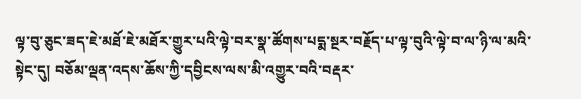ལྟ་བུ་ཅུང་ཟད་ཇེ་མཐོ་ཇེ་མཐོར་གྱུར་པའི་ལྟེ་བར་སྣ་ཚོགས་པདྨ་སྔར་བརྗོད་པ་ལྟ་བུའི་ལྟེ་བ་ལ་ཉི་ལ་མའི་སྟེང་དུ། བཅོམ་ལྡན་འདས་ཆོས་ཀྱི་དབྱིངས་ལས་མི་འགྱུར་བའི་བརྡར་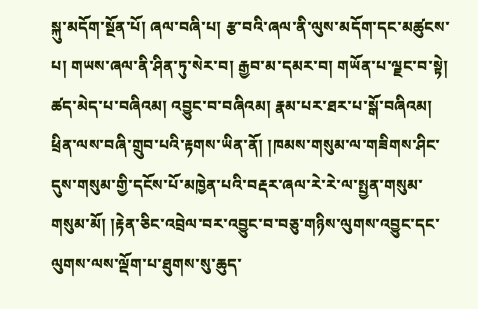སྐུ་མདོག་སྔོན་པོ། ཞལ་བཞི་པ། རྩ་བའི་ཞལ་ནི་ལུས་མདོག་དང་མཚུངས་པ། གཡས་ཞལ་ནི་ཤིན་ཏུ་སེར་བ། རྒྱབ་མ་དམར་བ། གཡོན་པ་ལྗང་བ་སྟེ། ཚད་མེད་པ་བཞིའམ། འབྱུང་བ་བཞིའམ། རྣམ་པར་ཐར་པ་སྒོ་བཞིའམ། ཕྲིན་ལས་བཞི་གྲུབ་པའི་རྟགས་ཡིན་ནོ། །ཁམས་གསུམ་ལ་གཟིགས་ཤིང་དུས་གསུམ་གྱི་དངོས་པོ་མཁྱེན་པའི་བརྡར་ཞལ་རེ་རེ་ལ་སྤྱན་གསུམ་གསུམ་མོ། །རྟེན་ཅིང་འབྲེལ་བར་འབྱུང་བ་བཅུ་གཉིས་ལུགས་འབྱུང་དང་ལུགས་ལས་ལྡོག་པ་ཐུགས་སུ་ཆུད་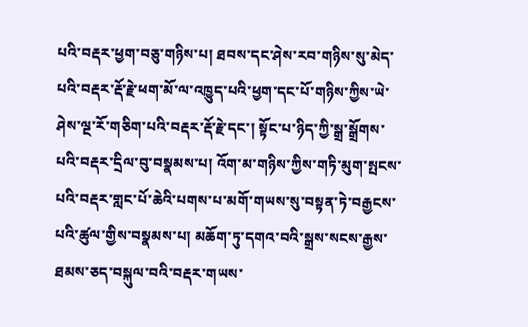པའི་བརྡར་ཕྱག་བཅུ་གཉིས་པ། ཐབས་དང་ཤེས་རབ་གཉིས་སུ་མེད་པའི་བརྡར་རྡོ་རྗེ་ཕག་མོ་ལ་འཁྱུད་པའི་ཕྱག་དང་པོ་གཉིས་ཀྱིས་ཡེ་ཤེས་ལྔ་རོ་གཅིག་པའི་བརྡར་རྡོ་རྗེ་དང་། སྟོང་པ་ཉིད་ཀྱི་སྒྲ་སྒྲོགས་པའི་བརྡར་དྲིལ་བུ་བསྣམས་པ། འོག་མ་གཉིས་ཀྱིས་གཏི་མུག་སྤངས་པའི་བརྡར་གླང་པོ་ཆེའི་པགས་པ་མགོ་གཡས་སུ་བསྟན་ཏེ་བརྒྱངས་པའི་ཚུལ་གྱིས་བསྣམས་པ། མཆོག་ཏུ་དགའ་བའི་སྒྲས་སངས་རྒྱས་ཐམས་ཅད་བསྐུལ་བའི་བརྡར་གཡས་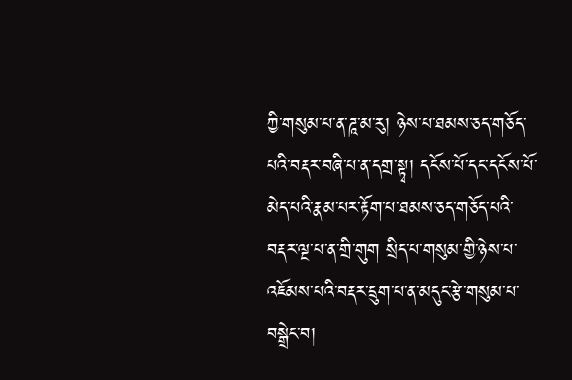ཀྱི་གསུམ་པ་ན་ཌཱ་མ་རུ། ཉེས་པ་ཐམས་ཅད་གཅོད་པའི་བརྡར་བཞི་པ་ན་དགྲ་སྟྭ། དངོས་པོ་དང་དངོས་པོ་མེད་པའི་རྣམ་པར་རྟོག་པ་ཐམས་ཅད་གཅོད་པའི་བརྡར་ལྔ་པ་ན་གྲི་གུག སྲིད་པ་གསུམ་གྱི་ཉེས་པ་འཇོམས་པའི་བརྡར་དྲུག་པ་ན་མདུང་རྩེ་གསུམ་པ་བསྒྲེང་བ།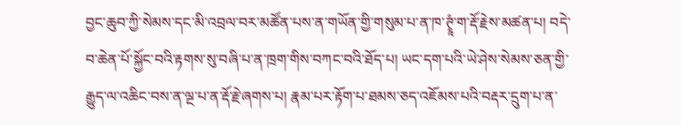བྱང་ཆུབ་ཀྱི་སེམས་དང་མི་འབྲལ་བར་མཚོན་པས་ན་གཡོན་གྱི་གསུམ་པ་ན་ཁ་ཊྭཱཾ་ག་རྡོ་རྗེས་མཚན་པ། བདེ་བ་ཆེན་པོ་སྐྱོང་བའི་རྟགས་སུ་བཞི་པ་ན་ཁྲག་གིས་བཀང་བའི་ཐོད་པ། ཡང་དག་པའི་ཡེ་ཤེས་སེམས་ཅན་གྱི་རྒྱུད་ལ་འཆིང་བས་ན་ལྔ་པ་ན་རྡོ་རྗེ་ཞགས་པ། རྣམ་པར་རྟོག་པ་ཐམས་ཅད་འཇོམས་པའི་བརྡར་དྲུག་པ་ན་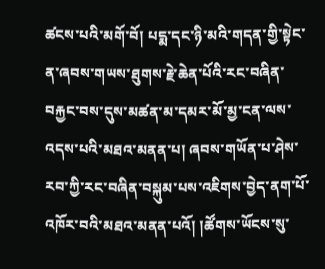ཚངས་པའི་མགོ་བོ། པདྨ་དང་ཉི་མའི་གདན་གྱི་སྟེང་ན་ཞབས་གཡས་ཐུགས་རྗེ་ཆེན་པོའི་རང་བཞིན་བརྐྱང་བས་དུས་མཚན་མ་དམར་མོ་མྱ་ངན་ལས་འདས་པའི་མཐའ་མནན་པ། ཞབས་གཡོན་པ་ཤེས་རབ་ཀྱི་རང་བཞིན་བསྐུམ་པས་འཇིགས་བྱེད་ནག་པོ་འཁོར་བའི་མཐའ་མནན་པའོ། །ཚོགས་ཡོངས་སུ་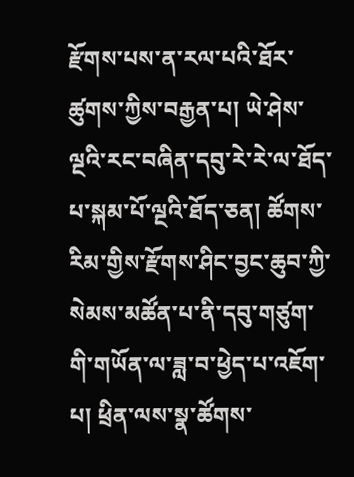རྫོགས་པས་ན་རལ་པའི་ཐོར་ཚུགས་ཀྱིས་བརྒྱན་པ། ཡེ་ཤེས་ལྔའི་རང་བཞིན་དབུ་རེ་རེ་ལ་ཐོད་པ་སྐམ་པོ་ལྔའི་ཐོད་ཅན། ཚོགས་རིམ་གྱིས་རྫོགས་ཤིང་བྱང་ཆུབ་ཀྱི་སེམས་མཚོན་པ་ནི་དབུ་གཙུག་གི་གཡོན་ལ་ཟླ་བ་ཕྱེད་པ་འཇོག་པ། ཕྲིན་ལས་སྣ་ཚོགས་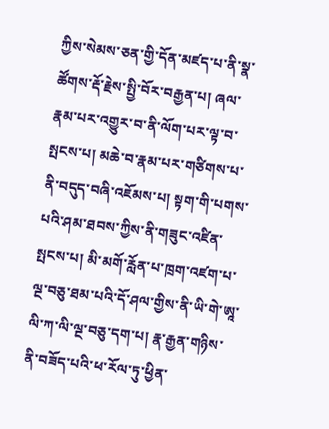ཀྱིས་སེམས་ཅན་གྱི་དོན་མཛད་པ་ནི་སྣ་ཚོགས་རྡོ་རྗེས་སྤྱི་བོར་བརྒྱན་པ། ཞལ་རྣམ་པར་འགྱུར་བ་ནི་ལོག་པར་ལྟ་བ་སྤངས་པ། མཆེ་བ་རྣམ་པར་གཙིགས་པ་ནི་བདུད་བཞི་འཇོམས་པ། སྟག་གི་པགས་པའི་ཤམ་ཐབས་ཀྱིས་ནི་གཟུང་འཛིན་སྤངས་པ། མི་མགོ་རློན་པ་ཁྲག་འཛག་པ་ལྔ་བཅུ་ཐམ་པའི་དོ་ཤལ་གྱིས་ནི་ཡི་གེ་ཨཱ་ལི་ཀ་ལི་ལྔ་བཅུ་དག་པ། རྣ་རྒྱན་གཉིས་ནི་བཟོད་པའི་ཕ་རོལ་ཏུ་ཕྱིན་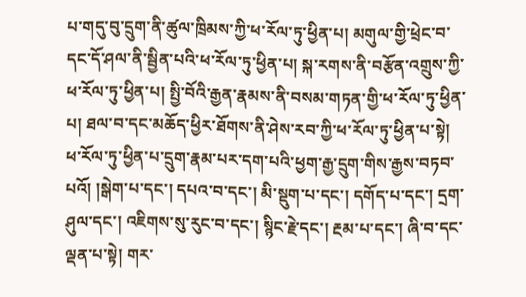པ་གདུ་བུ་དྲུག་ནི་ཚུལ་ཁྲིམས་ཀྱི་ཕ་རོལ་ཏུ་ཕྱིན་པ། མགུལ་གྱི་ཕྲེང་བ་དང་དོ་ཤལ་ནི་སྦྱིན་པའི་ཕ་རོལ་ཏུ་ཕྱིན་པ། སྐ་རགས་ནི་བརྩོན་འགྲུས་ཀྱི་ཕ་རོལ་ཏུ་ཕྱིན་པ། སྤྱི་བོའི་རྒྱན་རྣམས་ནི་བསམ་གཏན་གྱི་ཕ་རོལ་ཏུ་ཕྱིན་པ། ཐལ་བ་དང་མཆོད་ཕྱིར་ཐོགས་ནི་ཤེས་རབ་ཀྱི་ཕ་རོལ་ཏུ་ཕྱིན་པ་སྟེ། ཕ་རོལ་ཏུ་ཕྱིན་པ་དྲུག་རྣམ་པར་དག་པའི་ཕྱག་རྒྱ་དྲུག་གིས་རྒྱས་བཏབ་པའོ། །སྒེག་པ་དང་། དཔའ་བ་དང་། མི་སྡུག་པ་དང་། དགོད་པ་དང་། དྲག་ཤུལ་དང་། འཇིགས་སུ་རུང་བ་དང་། སྙིང་རྗེ་དང་། རྔམ་པ་དང་། ཞི་བ་དང་ལྡན་པ་སྟེ། གར་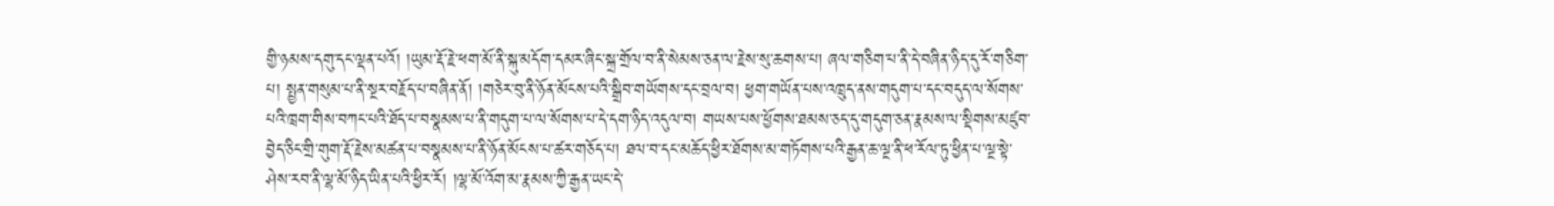གྱི་ཉམས་དགུ་དང་ལྡན་པའོ། །ཡུམ་རྡོ་རྗེ་ཕག་མོ་ནི་སྐུ་མདོག་དམར་ཞིང་སྐྲ་གྲོལ་བ་ནི་སེམས་ཅན་ལ་རྗེས་སུ་ཆགས་པ། ཞལ་གཅིག་པ་ནི་དེ་བཞིན་ཉིད་དུ་རོ་གཅིག་པ། སྤྱན་གསུམ་པ་ནི་སྔར་བརྗོད་པ་བཞིན་ནོ། །གཅེར་བུ་ནི་ཉོན་མོངས་པའི་སྒྲིབ་གཡོགས་དང་བྲལ་བ། ཕྱག་གཡོན་པས་འཁྲུད་ནས་གདུག་པ་དང་བདུད་ལ་སོགས་པའི་ཁྲག་གིས་བཀང་པའི་ཐོད་པ་བསྣམས་པ་ནི་གདུག་པ་ལ་སོགས་པ་དེ་དག་ཉིད་འདུལ་བ། གཡས་པས་ཕྱོགས་ཐམས་ཅད་དུ་གདུག་ཅན་རྣམས་ལ་སྡིགས་མཛུབ་བྱེད་ཅིང་གྲི་གུག་རྡོ་རྗེས་མཚན་པ་བསྣམས་པ་ནི་ཉོན་མོངས་པ་ཚར་གཅོད་པ། ཐལ་བ་དང་མཆོད་ཕྱིར་ཐོགས་མ་གཏོགས་པའི་རྒྱན་ཆ་ལྔ་ནི་ཕ་རོལ་ཏུ་ཕྱིན་པ་ལྔ་སྟེ་ཤེས་རབ་ནི་ལྷ་མོ་ཉིད་ཡིན་པའི་ཕྱིར་རོ། །ལྷ་མོ་འོག་མ་རྣམས་ཀྱི་རྒྱན་ཡང་དེ་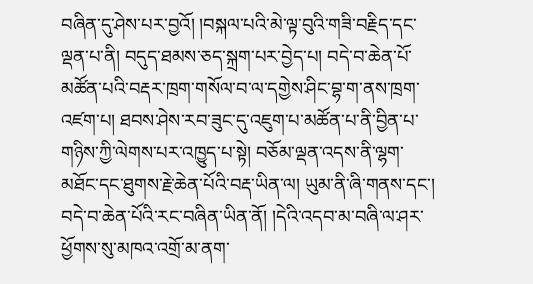བཞིན་དུ་ཤེས་པར་བྱའོ། །བསྐལ་པའི་མེ་ལྟ་བུའི་གཟི་བརྗིད་དང་ལྡན་པ་ནི། བདུད་ཐམས་ཅད་སྐྲག་པར་བྱེད་པ། བདེ་བ་ཆེན་པོ་མཚོན་པའི་བརྡར་ཁྲག་གསོལ་བ་ལ་དགྱེས་ཤིང་བྷ་ག་ནས་ཁྲག་འཛག་པ། ཐབས་ཤེས་རབ་ཟུང་དུ་འཇུག་པ་མཚོན་པ་ནི་བྱིན་པ་གཉིས་ཀྱི་ལེགས་པར་འཁྱུད་པ་སྟེ། བཅོམ་ལྡན་འདས་ནི་ལྷག་མཐོང་དང་ཐུགས་རྗེ་ཆེན་པོའི་བརྡ་ཡིན་ལ། ཡུམ་ནི་ཞི་གནས་དང་། བདེ་བ་ཆེན་པོའི་རང་བཞིན་ཡིན་ནོ། །དེའི་འདབ་མ་བཞི་ལ་ཤར་ཕྱོགས་སུ་མཁའ་འགྲོ་མ་ནག་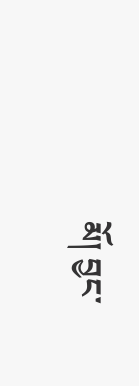མོ། བྱང་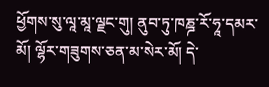ཕྱོགས་སུ་ལཱ་མཱ་ལྗང་གུ། ནུབ་ཏུ་ཁཎྜ་རོ་ཧཱ་དམར་མོ། ལྷོར་གཟུགས་ཅན་མ་སེར་མོ། དེ་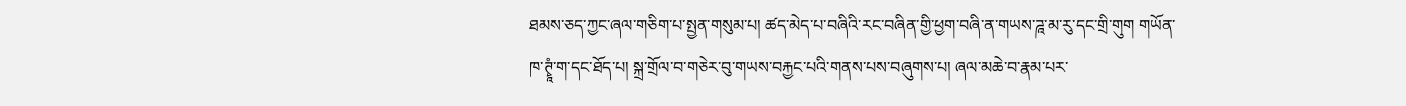ཐམས་ཅད་ཀྱང་ཞལ་གཅིག་པ་སྤྱན་གསུམ་པ། ཚད་མེད་པ་བཞིའི་རང་བཞིན་གྱི་ཕྱག་བཞི་ན་གཡས་ཌཱ་མ་རུ་དང་གྲི་གུག གཡོན་ཁ་ཊྭཱཾ་ག་དང་ཐོད་པ། སྐྲ་གྲོལ་བ་གཅེར་བུ་གཡས་བརྐྱང་པའི་གནས་པས་བཞུགས་པ། ཞལ་མཆེ་བ་རྣམ་པར་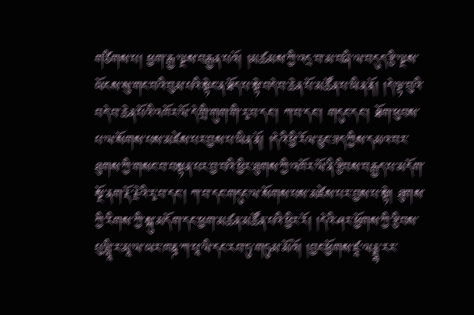གཙིགས་པ། ཕྱག་རྒྱ་ལྔས་བརྒྱན་པའོ། །མཚམས་ཀྱི་འདྲ་བ་མ་བཞི་ལ་བདུད་རྩི་ལྔས་ཡོངས་སུ་གང་བའི་བུམ་པའི་སྟེང་ན་ཐོད་པ་སྟེ་བདེ་བ་ཆེན་པོ་མཚོན་པ་ཡིན་ནོ། །དེ་ལྟ་བུའི་བདེ་བ་ཆེན་པོའི་འཁོར་ལོ་དེ་གྲི་གུག་གི་རྭ་བ་དང་། ཀ་བ་དང་། གདུང་དང་། ཐོག་ཕུབས་པ་ལ་སོགས་པས་མཛེས་པར་བྱས་པ་ཡིན་ནོ། །དེའི་ཕྱི་རོལ་ཅུང་ཟད་ཀྱིས་དམའ་བར་ཐུགས་ཀྱི་གསང་བ་བསྟན་པར་བྱ་བའི་ཕྱིར་ཐུགས་ཀྱི་འཁོར་ལོ་ནི་རྩིབས་བརྒྱད་པ་མདོག་སྔོ་ནག་རྡོ་རྗེའི་རྭ་བ་དང་། ཀ་བ་དང་གདུང་ལ་སོགས་པས་མཛེས་པར་བྱས་པ་སྟེ། ཐུགས་ཀྱི་རིགས་ཀྱི་སྐུ་མདོག་དང་ཕྱག་མཚན་མཚོན་པའི་ཕྱིར་རོ། །དེའི་ཤར་ཕྱོགས་ཀྱི་རྩིབས་པུལླཱི་ར་མཱ་ལ་ཡར་ཁཎྜ་ཀ་པཱ་ལི་དང་རབ་ཏུ་གཏུམ་མོའོ། །བྱང་ཕྱོགས་ཛཱ་ལནྡྷ་རར་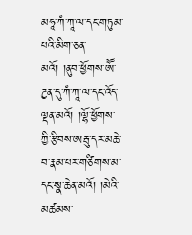མཧཱ་ཀཾ་ཀཱ་ལ་དང་གཏུམ་པའི་མིག་ཅན་མའོ། །ནུབ་ཕྱོགས་ཨཽ་ཌྱན་དུ་ཀཾ་ཀཱ་ལ་དང་འོད་ལྡན་མའོ། །ལྷོ་ཕྱོགས་ཀྱི་རྩིབས་ཨརྦུ་དར་མཆེ་བ་རྣམ་པར་གཙིགས་མ་དང་སྣ་ཆེན་མའོ། །མེའི་མཚམས་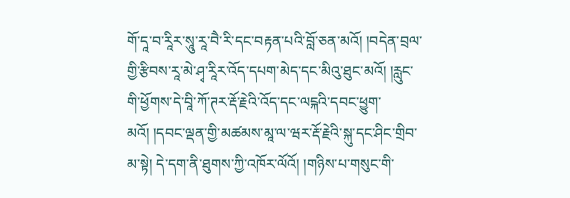གོ་དཱ་བ་རཱིར་སཱུ་རཱ་བཻ་རི་དང་བརྟན་པའི་བློ་ཅན་མའོ། །བདེན་བྲལ་གྱི་རྩིབས་རཱ་མེ་ཤྭ་རཱིར་འོད་དཔག་མེད་དང་མིའུ་ཐུང་མའོ། །རླུང་གི་ཕྱོགས་དེ་བཱི་ཀོ་ཊར་རྡོ་རྗེའི་འོད་དང་ལངྐའི་དབང་ཕྱུག་མའོ། །དབང་ལྡན་གྱི་མཚམས་མཱ་ལ་ཝར་རྡོ་རྗེའི་སྐུ་དང་ཤིང་གྲིབ་མ་སྟེ། དེ་དག་ནི་ཐུགས་ཀྱི་འཁོར་ལོའོ། །གཉིས་པ་གསུང་གི་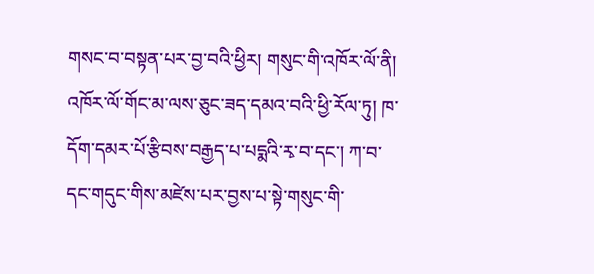གསང་བ་བསྟན་པར་བྱ་བའི་ཕྱིར། གསུང་གི་འཁོར་ལོ་ནི། འཁོར་ལོ་གོང་མ་ལས་ཅུང་ཟད་དམའ་བའི་ཕྱི་རོལ་ཏུ། ཁ་དོག་དམར་པོ་རྩིབས་བརྒྱད་པ་པདྨའི་རྭ་བ་དང་། ཀ་བ་དང་གདུང་གིས་མཛེས་པར་བྱས་པ་སྟེ་གསུང་གི་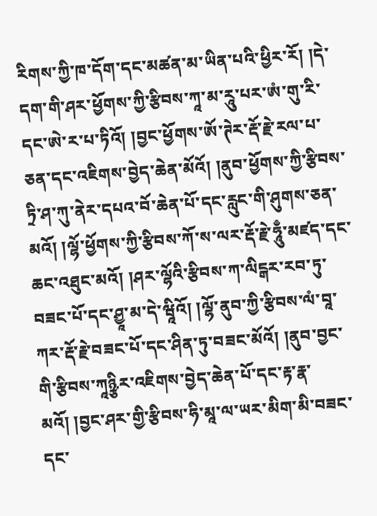རིགས་ཀྱི་ཁ་དོག་དང་མཚན་མ་ཡིན་པའི་ཕྱིར་རོ། །དེ་དག་གི་ཤར་ཕྱོགས་ཀྱི་རྩིབས་ཀཱ་མ་རཱུ་པར་ཨཾ་གུ་རི་དང་ཨེ་ར་པ་ཏིའོ། །བྱང་ཕྱོགས་ཨོ་ཊེར་རྡོ་རྗེ་རལ་པ་ཅན་དང་འཇིགས་བྱེད་ཆེན་མོའོ། །ནུབ་ཕྱོགས་ཀྱི་རྩིབས་ཏྲི་ཤ་ཀུ་ནེར་དཔའ་བོ་ཆེན་པོ་དང་རླུང་གི་ཤུགས་ཅན་མའོ། །ལྷོ་ཕྱོགས་ཀྱི་རྩིབས་ཀོ་ས་ལར་རྡོ་རྗེ་ཧཱུྃ་མཛད་དང་ཆང་འཐུང་མའོ། །ཤར་ལྷོའི་རྩིབས་ཀ་ལིངྒར་རབ་ཏུ་བཟང་པོ་དང་ཤྱཱ་མ་དེ་ཝཱིའོ། །ལྷོ་ནུབ་ཀྱི་རྩིབས་ལཾ་བཱ་ཀར་རྡོ་རྗེ་བཟང་པོ་དང་ཤིན་ཏུ་བཟང་མོའོ། །ནུབ་བྱང་གི་རྩིབས་ཀཱཉྩིར་འཇིགས་བྱེད་ཆེན་པོ་དང་རྟ་རྣ་མའོ། །བྱང་ཤར་གྱི་རྩིབས་ཧི་མཱ་ལ་ཡར་མིག་མི་བཟང་དང་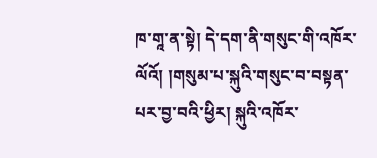ཁ་གཱ་ན་སྟེ། དེ་དག་ནི་གསུང་གི་འཁོར་ལོའོ། །གསུམ་པ་སྐུའི་གསུང་བ་བསྟན་པར་བྱ་བའི་ཕྱིར། སྐུའི་འཁོར་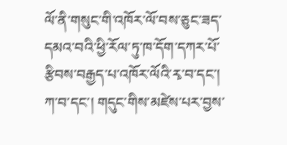ལོ་ནི་གསུང་གི་འཁོར་ལོ་བས་ཅུང་ཟད་དམའ་བའི་ཕྱི་རོལ་ཏུ་ཁ་དོག་དཀར་པོ་རྩིབས་བརྒྱད་པ་འཁོར་ལོའི་རྭ་བ་དང་། ཀ་བ་དང་། གདུང་གིས་མཛེས་པར་བྱས་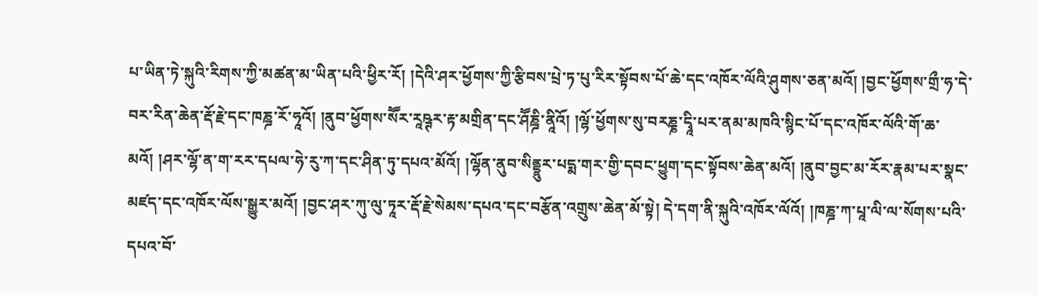པ་ཡིན་ཏེ་སྐུའི་རིགས་ཀྱི་མཚན་མ་ཡིན་པའི་ཕྱིར་རོ། །དེའི་ཤར་ཕྱོགས་ཀྱི་རྩིབས་པྲེ་ཏ་པུ་རིར་སྟོབས་པོ་ཆེ་དང་འཁོར་ལོའི་ཤུགས་ཅན་མའོ། །བྱང་ཕྱོགས་གྲྀ་ཧ་དེ་བར་རིན་ཆེན་རྡོ་རྗེ་དང་ཁཎྜ་རོ་ཧཱའོ། །ནུབ་ཕྱོགས་སཽར་རཱཥྚར་རྟ་མགྲིན་དང་ཤཽཎྜི་ནཱིའོ། །ལྷོ་ཕྱོགས་སུ་བརཎྞ་དྭཱི་པར་ནམ་མཁའི་སྙིང་པོ་དང་འཁོར་ལོའི་གོ་ཆ་མའོ། །ཤར་ལྷོ་ན་ག་རར་དཔལ་ཧེ་རུ་ཀ་དང་ཤིན་ཏུ་དཔའ་མོའོ། །ལྷོན་ནུབ་སིནྡྷུར་པདྨ་གར་གྱི་དབང་ཕྱུག་དང་སྟོབས་ཆེན་མའོ། །ནུབ་བྱང་མ་རོར་རྣམ་པར་སྣང་མཛད་དང་འཁོར་ལོས་སྒྱུར་མའོ། །བྱང་ཤར་ཀུ་ལུ་ཏཱར་རྡོ་རྗེ་སེམས་དཔའ་དང་བརྩོན་འགྲུས་ཆེན་མོ་སྟེ། དེ་དག་ནི་སྐུའི་འཁོར་ལོའོ། །ཁཎྜ་ཀ་པཱ་ལི་ལ་སོགས་པའི་དཔའ་བོ་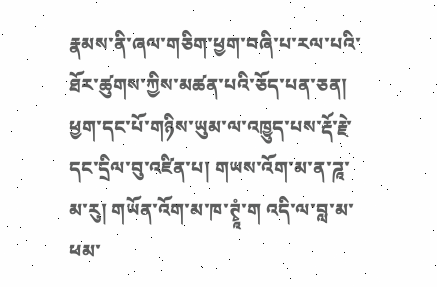རྣམས་ནི་ཞལ་གཅིག་ཕྱག་བཞི་པ་རལ་པའི་ཐོར་ཚུགས་ཀྱིས་མཚན་པའི་ཅོད་པན་ཅན། ཕྱག་དང་པོ་གཉིས་ཡུམ་ལ་འཁྱུད་པས་རྡོ་རྗེ་དང་དྲིལ་བུ་འཛིན་པ། གཡས་འོག་མ་ན་ཌཱ་མ་རུ། གཡོན་འོག་མ་ཁ་ཊྭཱཾ་ག འདི་ལ་བླ་མ་ཕམ་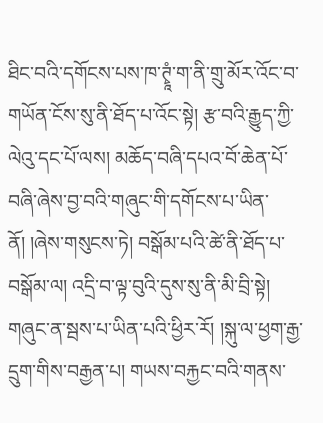ཐིང་བའི་དགོངས་པས་ཁ་ཊྭཱཾ་ག་ནི་གྲུ་མོར་འོང་བ་གཡོན་ངོས་སུ་ནི་ཐོད་པ་འོང་སྟེ། རྩ་བའི་རྒྱུད་ཀྱི་ལེའུ་དང་པོ་ལས། མཆོད་བཞི་དཔའ་བོ་ཆེན་པོ་བཞི་ཞེས་བྱ་བའི་གཞུང་གི་དགོངས་པ་ཡིན་ནོ། །ཞེས་གསུངས་ཏེ། བསྒོམ་པའི་ཚེ་ནི་ཐོད་པ་བསྒོམ་ལ། འདྲི་བ་ལྟ་བུའི་དུས་སུ་ནི་མི་བྲི་སྟེ། གཞུང་ན་སྦས་པ་ཡིན་པའི་ཕྱིར་རོ། །སྐུ་ལ་ཕྱག་རྒྱ་དྲུག་གིས་བརྒྱན་པ། གཡས་བརྐྱང་བའི་གནས་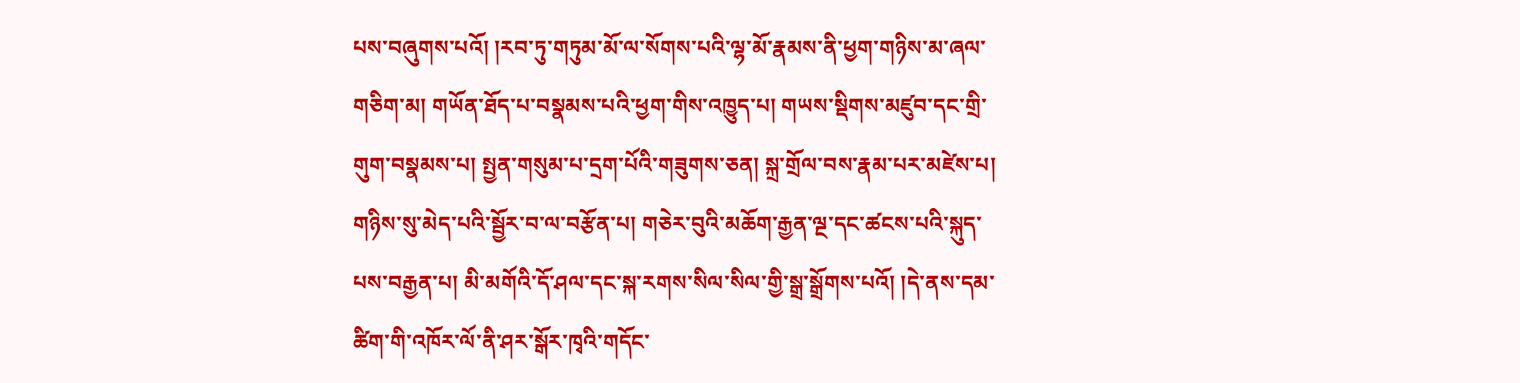པས་བཞུགས་པའོ། །རབ་ཏུ་གཏུམ་མོ་ལ་སོགས་པའི་ལྷ་མོ་རྣམས་ནི་ཕྱག་གཉིས་མ་ཞལ་གཅིག་མ། གཡོན་ཐོད་པ་བསྣམས་པའི་ཕྱག་གིས་འཁྱུད་པ། གཡས་སྡིགས་མཛུབ་དང་གྲི་གུག་བསྣམས་པ། སྤྱན་གསུམ་པ་དྲག་པོའི་གཟུགས་ཅན། སྐྲ་གྲོལ་བས་རྣམ་པར་མཛེས་པ། གཉིས་སུ་མེད་པའི་སྦྱོར་བ་ལ་བརྩོན་པ། གཅེར་བུའི་མཆོག་རྒྱན་ལྔ་དང་ཚངས་པའི་སྐུད་པས་བརྒྱན་པ། མི་མགོའི་དོ་ཤལ་དང་སྐ་རགས་སིལ་སིལ་གྱི་སྒྲ་སྒྲོགས་པའོ། །དེ་ནས་དམ་ཚིག་གི་འཁོར་ལོ་ནི་ཤར་སྒོར་ཁྭའི་གདོང་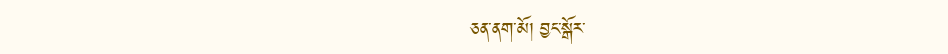ཅན་ནག་མོ། བྱང་སྒོར་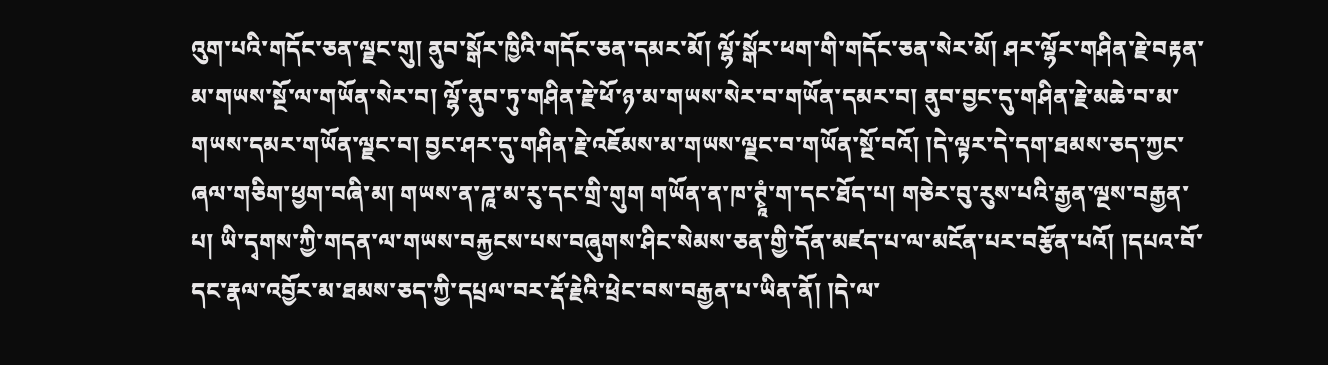འུག་པའི་གདོང་ཅན་ལྗང་གུ། ནུབ་སྒོར་ཁྱིའི་གདོང་ཅན་དམར་མོ། ལྷོ་སྒོར་ཕག་གི་གདོང་ཅན་སེར་མོ། ཤར་ལྷོར་གཤིན་རྗེ་བརྟན་མ་གཡས་སྔོ་ལ་གཡོན་སེར་བ། ལྷོ་ནུབ་ཏུ་གཤིན་རྗེ་ཕོ་ཉ་མ་གཡས་སེར་བ་གཡོན་དམར་བ། ནུབ་བྱང་དུ་གཤིན་རྗེ་མཆེ་བ་མ་གཡས་དམར་གཡོན་ལྗང་བ། བྱང་ཤར་དུ་གཤིན་རྗེ་འཇོམས་མ་གཡས་ལྗང་བ་གཡོན་སྔོ་བའོ། །དེ་ལྟར་དེ་དག་ཐམས་ཅད་ཀྱང་ཞལ་གཅིག་ཕྱག་བཞི་མ། གཡས་ན་ཌཱ་མ་རུ་དང་གྲི་གུག གཡོན་ན་ཁ་ཊྭཱཾ་ག་དང་ཐོད་པ། གཅེར་བུ་རུས་པའི་རྒྱན་ལྔས་བརྒྱན་པ། ཡི་དྭགས་ཀྱི་གདན་ལ་གཡས་བརྐྱངས་པས་བཞུགས་ཤིང་སེམས་ཅན་གྱི་དོན་མཛད་པ་ལ་མངོན་པར་བརྩོན་པའོ། །དཔའ་བོ་དང་རྣལ་འབྱོར་མ་ཐམས་ཅད་ཀྱི་དཔྲལ་བར་རྡོ་རྗེའི་ཕྲེང་བས་བརྒྱན་པ་ཡིན་ནོ། །དེ་ལ་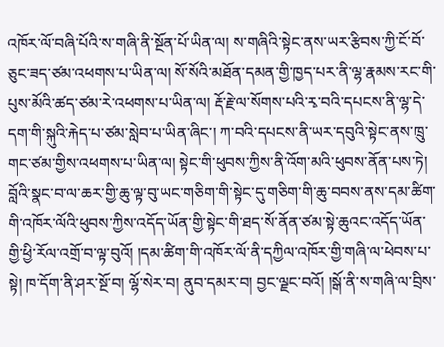འཁོར་ལོ་བཞི་པོའི་ས་གཞི་ནི་སྔོན་པོ་ཡིན་ལ། ས་གཞིའི་སྟེང་ནས་ཡར་རྩིབས་ཀྱི་ངོ་བོ་ཅུང་ཟད་ཙམ་འཕགས་པ་ཡིན་ལ། སོ་སོའི་མཐོན་དམན་གྱི་ཁྱད་པར་ནི་ལྷ་རྣམས་རང་གི་པུས་མོའི་ཚད་ཙམ་རེ་འཕགས་པ་ཡིན་ལ། རྡོ་རྗེ་ལ་སོགས་པའི་རྭ་བའི་དཔངས་ནི་ལྷ་དེ་དག་གི་སྐུའི་རྐེད་པ་ཙམ་སླེབ་པ་ཡིན་ཞིང་། ཀ་བའི་དཔངས་ནི་ཡར་དབུའི་སྟེང་ནས་ཁྲུ་གང་ཙམ་གྱིས་འཕགས་པ་ཡིན་ལ། སྟེང་གི་ཕུབས་ཀྱིས་ནི་འོག་མའི་ཕུབས་ནོན་པས་ཏེ། བློའི་སྣང་བ་ལ་ཆར་གྱི་ཆུ་ལྟ་བུ་ཡང་གཅིག་གི་སྟེང་དུ་གཅིག་གི་ཆུ་བབས་ནས་དམ་ཚིག་གི་འཁོར་ལོའི་ཕུབས་ཀྱིས་འདོད་ཡོན་གྱི་སྟེང་གི་ཐད་སོ་ནོན་ཙམ་སྟེ་ཆུའང་འདོད་ཡོན་གྱི་ཕྱི་རོལ་འགྲོ་བ་ལྟ་བུའོ། །དམ་ཚིག་གི་འཁོར་ལོ་ནི་དཀྱིལ་འཁོར་གྱི་གཞི་ལ་ཕེབས་པ་སྟེ། ཁ་དོག་ནི་ཤར་སྔོ་བ། ལྷོ་སེར་བ། ནུབ་དམར་བ། བྱང་ལྗང་བའོ། །སྒོ་ནི་ས་གཞི་ལ་བྲིས་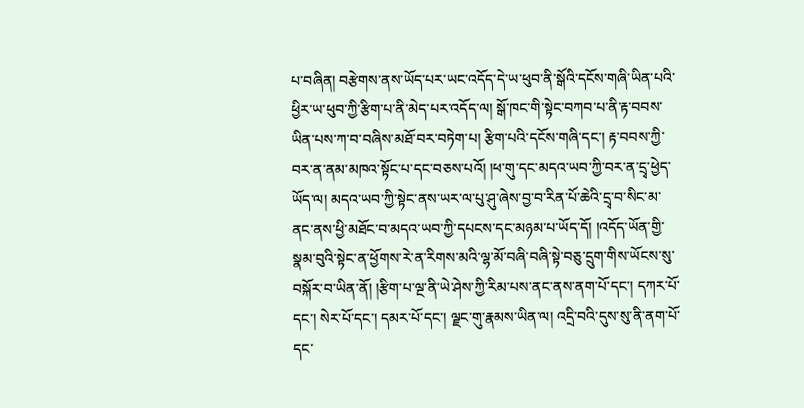པ་བཞིན། བརྩེགས་ནས་ཡོད་པར་ཡང་འདོད་དེ་ཡ་ཕུབ་ནི་སྒོའི་དངོས་གཞི་ཡིན་པའི་ཕྱིར་ཡ་ཕུབ་ཀྱི་རྩིག་པ་ནི་མེད་པར་འདོད་ལ། སྒོ་ཁང་གི་སྟེང་བཀབ་པ་ནི་རྟ་བབས་ཡིན་པས་ཀ་བ་བཞིས་མཐོ་བར་བཏེག་པ། རྩིག་པའི་དངོས་གཞི་དང་། རྟ་བབས་ཀྱི་བར་ན་ནམ་མཁའ་སྟོང་པ་དང་བཅས་པའོ། །ཕ་གུ་དང་མདའ་ཡབ་ཀྱི་བར་ན་དྲྭ་ཕྱེད་ཡོད་ལ། མདའ་ཡབ་ཀྱི་སྟེང་ནས་ཡར་ལ་པུ་ཤུ་ཞེས་བྱ་བ་རིན་པོ་ཆེའི་དྲྭ་བ་སིང་མ་ནང་ནས་ཕྱི་མཐོང་བ་མདའ་ཡབ་ཀྱི་དཔངས་དང་མཉམ་པ་ཡོད་དོ། །འདོད་ཡོན་གྱི་སྣམ་བུའི་སྟེང་ན་ཕྱོགས་རེ་ན་རིགས་མའི་ལྷ་མོ་བཞི་བཞི་སྟེ་བཅུ་དྲུག་གིས་ཡོངས་སུ་བསྐོར་བ་ཡིན་ནོ། །རྩིག་པ་ལྔ་ནི་ཡེ་ཤེས་ཀྱི་རིམ་པས་ནང་ནས་ནག་པོ་དང་། དཀར་པོ་དང་། སེར་པོ་དང་། དམར་པོ་དང་། ལྗང་གུ་རྣམས་ཡིན་ལ། འདྲི་བའི་དུས་སུ་ནི་ནག་པོ་དང་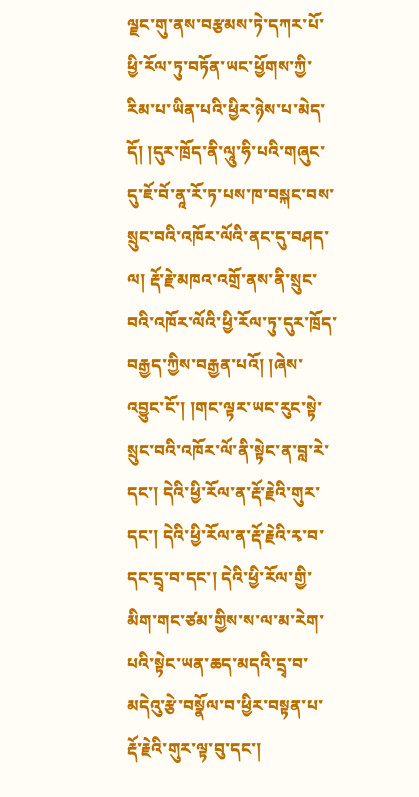ལྗང་གུ་ནས་བརྩམས་ཏེ་དཀར་པོ་ཕྱི་རོལ་ཏུ་བཏོན་ཡང་ཕྱོགས་ཀྱི་རིམ་པ་ཡིན་པའི་ཕྱིར་ཉེས་པ་མེད་དོ། །དུར་ཁྲོད་ནི་ལཱུ་ཧི་པའི་གཞུང་དུ་ཇོ་བོ་ནཱ་རོ་ཏ་པས་ཁ་བསྐང་བས་སྲུང་བའི་འཁོར་ལོའི་ནང་དུ་བཤད་ལ། རྡོ་རྗེ་མཁའ་འགྲོ་ནས་ནི་སྲུང་བའི་འཁོར་ལོའི་ཕྱི་རོལ་ཏུ་དུར་ཁྲོད་བརྒྱད་ཀྱིས་བརྒྱན་པའོ། །ཞེས་འབྱུང་ངོ་། །གང་ལྟར་ཡང་རུང་སྟེ་སྲུང་བའི་འཁོར་ལོ་ནི་སྟེང་ན་བླ་རེ་དང་། དེའི་ཕྱི་རོལ་ན་རྡོ་རྗེའི་གུར་དང་། དེའི་ཕྱི་རོལ་ན་རྡོ་རྗེའི་རྭ་བ་དང་དྲྭ་བ་དང་། དེའི་ཕྱི་རོལ་གྱི་མིག་གང་ཙམ་གྱིས་ས་ལ་མ་རེག་པའི་སྟེང་ཡན་ཆད་མདའི་དྲྭ་བ་མདེའུ་རྩེ་བསྣོལ་བ་ཕྱིར་བསྟན་པ་རྡོ་རྗེའི་གུར་ལྟ་བུ་དང་།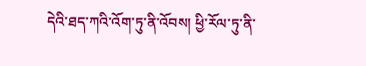དེའི་ཐད་ཀའི་འོག་ཏུ་ནི་འོབས། ཕྱི་རོལ་ཏུ་ནི་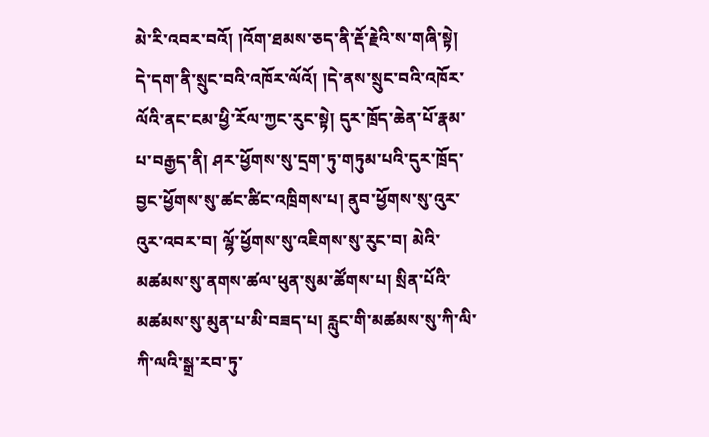མེ་རི་འབར་བའོ། །འོག་ཐམས་ཅད་ནི་རྡོ་རྗེའི་ས་གཞི་སྟེ། དེ་དག་ནི་སྲུང་བའི་འཁོར་ལོའོ། །དེ་ནས་སྲུང་བའི་འཁོར་ལོའི་ནང་ངམ་ཕྱི་རོལ་ཀྱང་རུང་སྟེ། དུར་ཁྲོད་ཆེན་པོ་རྣམ་པ་བརྒྱད་ནི། ཤར་ཕྱོགས་སུ་དྲག་ཏུ་གཏུམ་པའི་དུར་ཁྲོད་བྱང་ཕྱོགས་སུ་ཚང་ཚིང་འཁྲིགས་པ། ནུབ་ཕྱོགས་སུ་འུར་འུར་འབར་བ། ལྷོ་ཕྱོགས་སུ་འཇིགས་སུ་རུང་བ། མེའི་མཚམས་སུ་ནགས་ཚལ་ཕུན་སུམ་ཚོགས་པ། སྲིན་པོའི་མཚམས་སུ་མུན་པ་མི་བཟད་པ། རླུང་གི་མཚམས་སུ་ཀི་ལི་ཀི་ལའི་སྒྲ་རབ་ཏུ་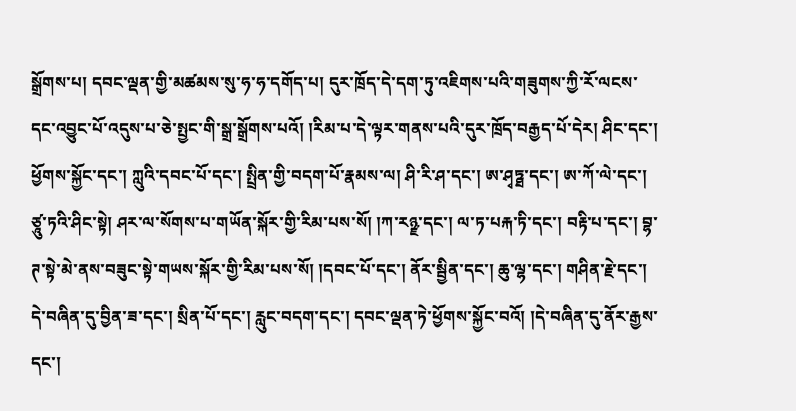སྒྲོགས་པ། དབང་ལྡན་གྱི་མཚམས་སུ་ཧ་ཧ་དགོད་པ། དུར་ཁྲོད་དེ་དག་ཏུ་འཇིགས་པའི་གཟུགས་ཀྱི་རོ་ལངས་དང་འབྱུང་པོ་འདུས་པ་ཅེ་སྤྱང་གི་སྒྲ་སྒྲོགས་པའོ། །རིམ་པ་དེ་ལྟར་གནས་པའི་དུར་ཁྲོད་བརྒྱད་པོ་དེར། ཤིང་དང་། ཕྱོགས་སྐྱོང་དང་། ཀླུའི་དབང་པོ་དང་། སྤྲིན་གྱི་བདག་པོ་རྣམས་ལ། ཤི་རི་ཤ་དང་། ཨ་ཤྭཏྠ་དང་། ཨ་ཀོ་ལེ་དང་། ཙཱུ་ཏའི་ཤིང་སྟེ། ཤར་ལ་སོགས་པ་གཡོན་སྐོར་གྱི་རིམ་པས་སོ། །ཀ་རཉྫ་དང་། ལ་ཏ་པརྐ་ཏི་དང་། བརྟི་པ་དང་། བྷ་ཊ་སྟེ་མེ་ནས་བཟུང་སྟེ་གཡས་སྐོར་གྱི་རིམ་པས་སོ། །དབང་པོ་དང་། ནོར་སྦྱིན་དང་། ཆུ་ལྷ་དང་། གཤིན་རྗེ་དང་། དེ་བཞིན་དུ་བྱིན་ཟ་དང་། སྲིན་པོ་དང་། རླུང་བདག་དང་། དབང་ལྡན་ཏེ་ཕྱོགས་སྐྱོང་བའོ། །དེ་བཞིན་དུ་ནོར་རྒྱས་དང་།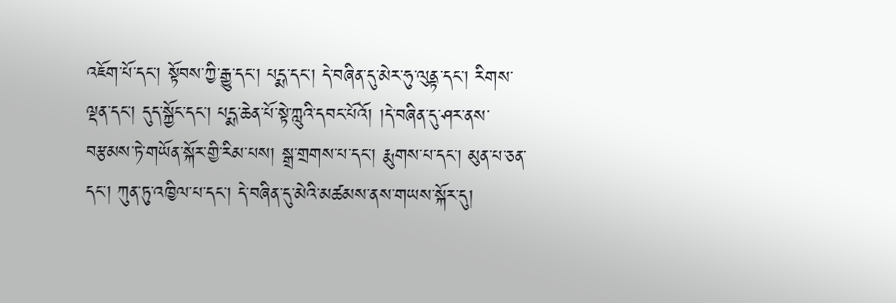འཇོག་པོ་དང་། སྟོབས་ཀྱི་རྒྱུ་དང་། པདྨ་དང་། དེ་བཞིན་དུ་མེར་ཧུ་ལུནྟ་དང་། རིགས་ལྡན་དང་། དུད་སྐྱོང་དང་། པདྨ་ཆེན་པོ་སྟེ་ཀླུའི་དབང་པོའོ། །དེ་བཞིན་དུ་ཤར་ནས་བརྩམས་ཏེ་གཡོན་སྐོར་གྱི་རིམ་པས། སྒྲ་གྲགས་པ་དང་། རྨུགས་པ་དང་། མུན་པ་ཅན་དང་། ཀུན་ཏུ་འཁྱིལ་པ་དང་། དེ་བཞིན་དུ་མེའི་མཚམས་ནས་གཡས་སྐོར་དུ།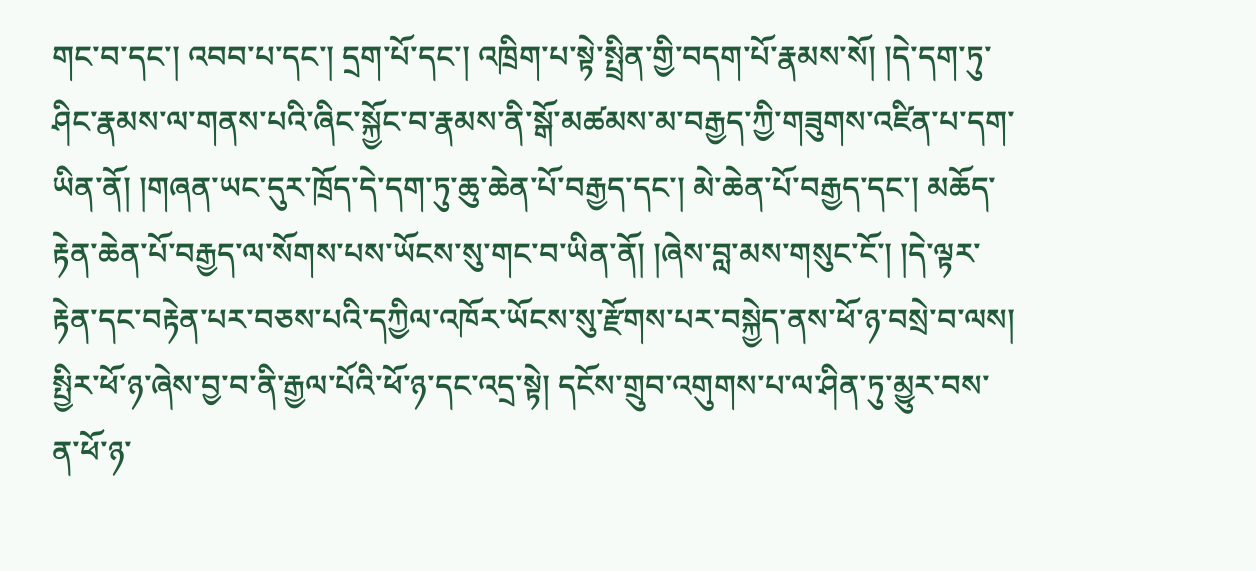གང་བ་དང་། འབབ་པ་དང་། དྲག་པོ་དང་། འཁྲིག་པ་སྟེ་སྤྲིན་གྱི་བདག་པོ་རྣམས་སོ། །དེ་དག་ཏུ་ཤིང་རྣམས་ལ་གནས་པའི་ཞིང་སྐྱོང་བ་རྣམས་ནི་སྒོ་མཚམས་མ་བརྒྱད་ཀྱི་གཟུགས་འཛིན་པ་དག་ཡིན་ནོ། །གཞན་ཡང་དུར་ཁྲོད་དེ་དག་ཏུ་ཆུ་ཆེན་པོ་བརྒྱད་དང་། མེ་ཆེན་པོ་བརྒྱད་དང་། མཆོད་རྟེན་ཆེན་པོ་བརྒྱད་ལ་སོགས་པས་ཡོངས་སུ་གང་བ་ཡིན་ནོ། །ཞེས་བླ་མས་གསུང་ངོ་། །དེ་ལྟར་རྟེན་དང་བརྟེན་པར་བཅས་པའི་དཀྱིལ་འཁོར་ཡོངས་སུ་རྫོགས་པར་བསྐྱེད་ནས་ཕོ་ཉ་བསྲེ་བ་ལས། སྤྱིར་ཕོ་ཉ་ཞེས་བྱ་བ་ནི་རྒྱལ་པོའི་ཕོ་ཉ་དང་འདྲ་སྟེ། དངོས་གྲུབ་འགུགས་པ་ལ་ཤིན་ཏུ་མྱུར་བས་ན་ཕོ་ཉ་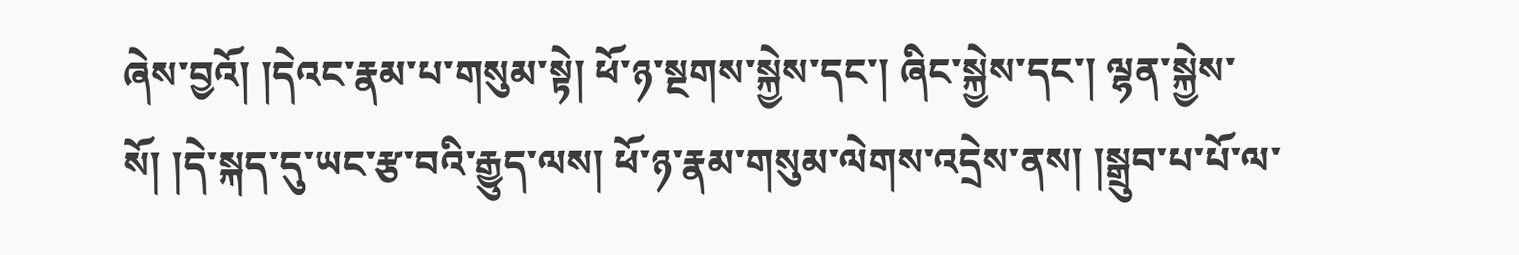ཞེས་བྱའོ། །དེའང་རྣམ་པ་གསུམ་སྟེ། ཕོ་ཉ་སྔགས་སྐྱེས་དང་། ཞིང་སྐྱེས་དང་། ལྷན་སྐྱེས་སོ། །དེ་སྐད་དུ་ཡང་རྩ་བའི་རྒྱུད་ལས། ཕོ་ཉ་རྣམ་གསུམ་ལེགས་འདྲེས་ནས། །སྒྲུབ་པ་པོ་ལ་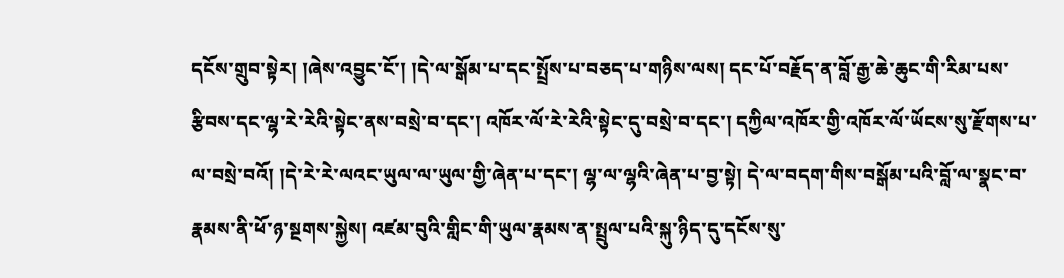དངོས་གྲུབ་སྟེར། །ཞེས་འབྱུང་ངོ་། །དེ་ལ་སྒོམ་པ་དང་སྤྲོས་པ་བཅད་པ་གཉིས་ལས། དང་པོ་བརྗོད་ན་བློ་རྒྱ་ཆེ་ཆུང་གི་རིམ་པས་རྩིབས་དང་ལྷ་རེ་རེའི་སྟེང་ནས་བསྲེ་བ་དང་། འཁོར་ལོ་རེ་རེའི་སྟེང་དུ་བསྲེ་བ་དང་། དཀྱིལ་འཁོར་གྱི་འཁོར་ལོ་ཡོངས་སུ་རྫོགས་པ་ལ་བསྲེ་བའོ། །དེ་རེ་རེ་ལའང་ཡུལ་ལ་ཡུལ་གྱི་ཞེན་པ་དང་། ལྷ་ལ་ལྷའི་ཞེན་པ་བྱ་སྟེ། དེ་ལ་བདག་གིས་བསྒོམ་པའི་བློ་ལ་སྣང་བ་རྣམས་ནི་ཕོ་ཉ་སྔགས་སྐྱེས། འཛམ་བུའི་གླིང་གི་ཡུལ་རྣམས་ན་སྤྲུལ་པའི་སྐུ་ཉིད་དུ་དངོས་སུ་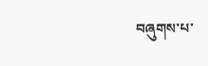བཞུགས་པ་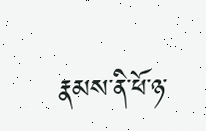རྣམས་ནི་ཕོ་ཉ་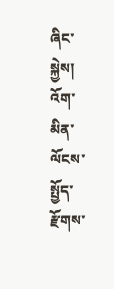ཞིང་སྐྱེས། འོག་མིན་ལོངས་སྤྱོད་རྫོགས་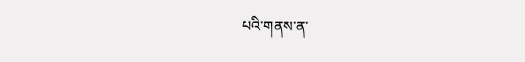པའི་གནས་ན་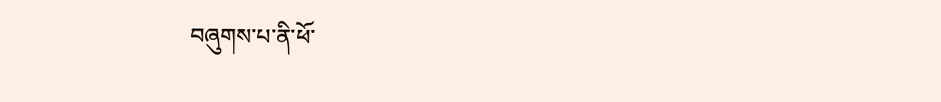བཞུགས་པ་ནི་ཕོ་